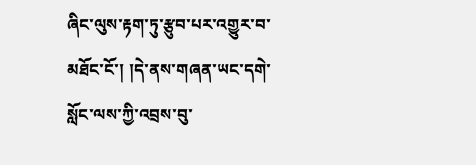ཞིང་ལུས་རྟག་ཏུ་རྩུབ་པར་འགྱུར་བ་མཐོང་ངོ་། །དེ་ནས་གཞན་ཡང་དགེ་སློང་ལས་ཀྱི་འབྲས་བུ་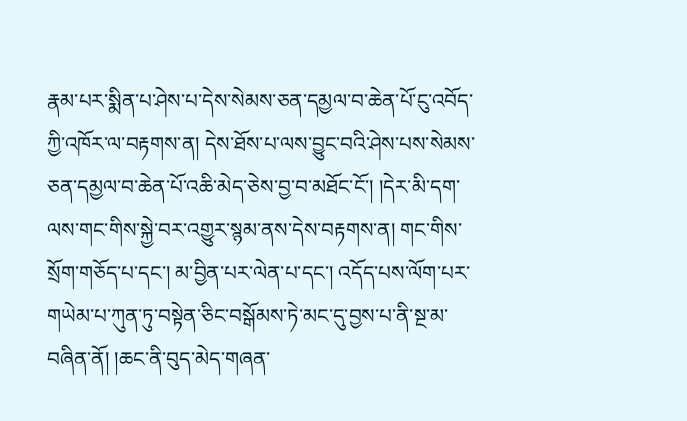རྣམ་པར་སྨིན་པ་ཤེས་པ་དེས་སེམས་ཅན་དམྱལ་བ་ཆེན་པོ་ངུ་འབོད་ཀྱི་འཁོར་ལ་བརྟགས་ན། དེས་ཐོས་པ་ལས་བྱུང་བའི་ཤེས་པས་སེམས་ཅན་དམྱལ་བ་ཆེན་པོ་འཆི་མེད་ཅེས་བྱ་བ་མཐོང་ངོ་། །དེར་མི་དག་ལས་གང་གིས་སྐྱེ་བར་འགྱུར་སྙམ་ནས་དེས་བརྟགས་ན། གང་གིས་སྲོག་གཅོད་པ་དང་། མ་བྱིན་པར་ལེན་པ་དང་། འདོད་པས་ལོག་པར་གཡེམ་པ་ཀུན་ཏུ་བསྟེན་ཅིང་བསྒོམས་ཏེ་མང་དུ་བྱས་པ་ནི་སྔ་མ་བཞིན་ནོ། །ཆང་ནི་བུད་མེད་གཞན་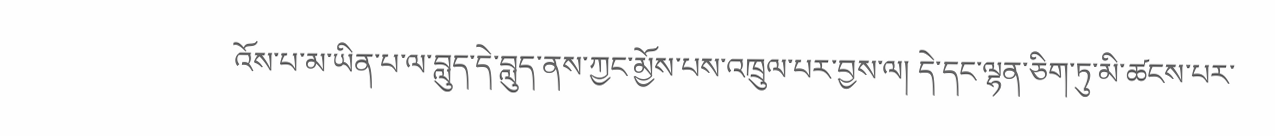འོས་པ་མ་ཡིན་པ་ལ་བླུད་དེ་བླུད་ནས་ཀྱང་མྱོས་པས་འཁྲུལ་པར་བྱས་ལ། དེ་དང་ལྷན་ཅིག་ཏུ་མི་ཚངས་པར་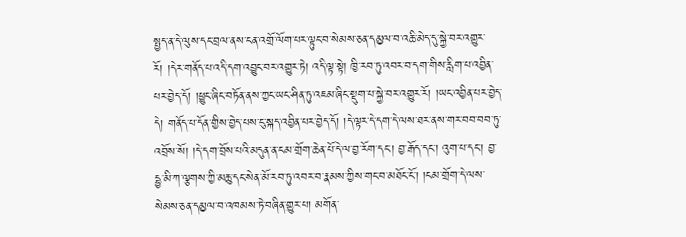སྤྱད་ན་དེ་ལུས་དང་བྲལ་ནས་ངན་འགྲོ་ལོག་པར་ལྟུང་བ་སེམས་ཅན་དམྱལ་བ་འཆི་མེད་དུ་སྐྱེ་བར་འགྱུར་རོ། །དེར་གནོད་པ་འདི་དག་འབྱུང་བར་འགྱུར་ཏེ། འདི་ལྟ་སྟེ། ཁྱི་རབ་ཏུ་འབར་བ་དག་གིས་རླིག་པ་འབྱིན་པར་བྱེད་དོ། །ཕྱུང་ཞིང་བཏོན་ནས་ཀྱང་ཡང་ཤིན་ཏུ་འཇམ་ཞིང་སྡུག་པ་སྐྱེ་བར་འགྱུར་རོ། །ཡང་འབྱིན་པར་བྱེད་དེ། གནོད་པ་དོན་གྱིས་བྱེད་པས་ངུ་སྐད་འབྱིན་པར་བྱེད་དོ། །དེ་ལྟར་དེ་དག་དེ་ལས་ཐར་ནས་གར་བབ་བབ་ཏུ་འབྲོས་སོ། །དེ་དག་བྲོས་པའི་མདུན་ན་ངམ་གྲོག་ཆེན་པོ་དེ་ལ་བྱ་རོག་དང་། བྱ་རྒོད་དང་། འུག་པ་དང་། བྱ་དྷྱ་མི་ཀ་ལྕགས་ཀྱི་མཆུ་དང་སེན་མོ་རབ་ཏུ་འབར་བ་རྣམས་ཀྱིས་གང་བ་མཐོང་ངོ་། །ངམ་གྲོག་དེ་ལས་སེམས་ཅན་དམྱལ་བ་འཁམས་ཏེ་བཞིན་གྱུར་པ། མགོན་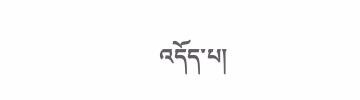འདོད་པ།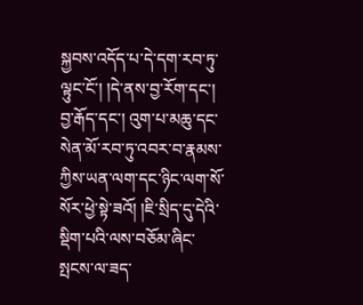སྐྱབས་འདོད་པ་དེ་དག་རབ་ཏུ་ལྟུང་ངོ་། །དེ་ནས་བྱ་རོག་དང་། བྱ་རྒོད་དང་། འུག་པ་མཆུ་དང་སེན་མོ་རབ་ཏུ་འབར་བ་རྣམས་ཀྱིས་ཡན་ལག་དང་ཉིང་ལག་སོ་སོར་ཕྱེ་སྟེ་ཟའོ། །ཇི་སྲིད་དུ་དེའི་སྡིག་པའི་ལས་བཅོམ་ཞིང་སྤངས་ལ་ཟད་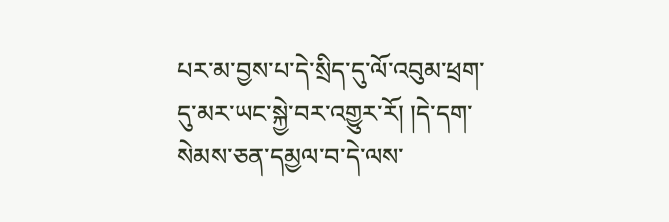པར་མ་བྱས་པ་དེ་སྲིད་དུ་ལོ་འབུམ་ཕྲག་དུ་མར་ཡང་སྐྱེ་བར་འགྱུར་རོ། །དེ་དག་སེམས་ཅན་དམྱལ་བ་དེ་ལས་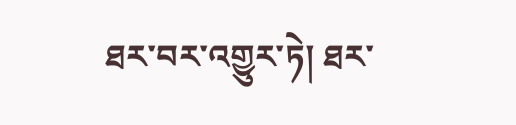ཐར་བར་འགྱུར་ཏེ། ཐར་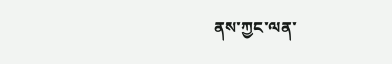ནས་ཀྱང་ལན་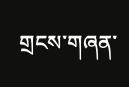གྲངས་གཞན་